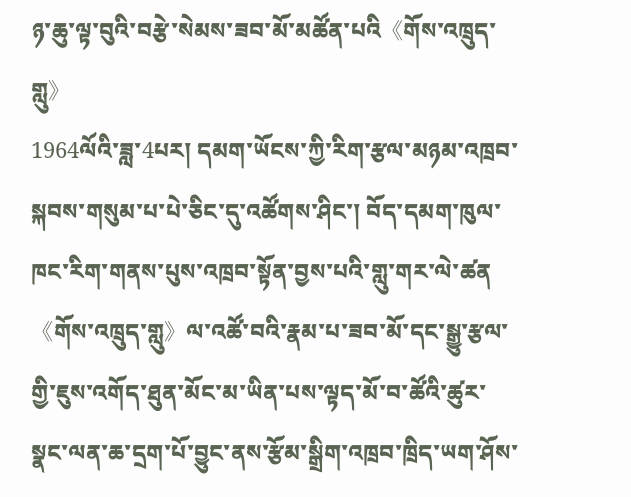ཉ་ཆུ་ལྟ་བུའི་བརྩེ་སེམས་ཟབ་མོ་མཚོན་པའི《གོས་འཁྲུད་གླུ》
1964ལོའི་ཟླ་4པར། དམག་ཡོངས་ཀྱི་རིག་རྩལ་མཉམ་འཁྲབ་སྐབས་གསུམ་པ་པེ་ཅིང་དུ་འཚོགས་ཤིང་། བོད་དམག་ཁུལ་ཁང་རིག་གནས་པུས་འཁྲབ་སྟོན་བྱས་པའི་གླུ་གར་ལེ་ཚན《གོས་འཁྲུད་གླུ》ལ་འཚོ་བའི་རྣམ་པ་ཟབ་མོ་དང་སྒྱུ་རྩལ་གྱི་ཇུས་འགོད་ཐུན་མོང་མ་ཡིན་པས་ལྟད་མོ་བ་ཚོའི་ཚུར་སྣང་ལན་ཆ་དྲག་པོ་བྱུང་ནས་རྩོམ་སྒྲིག་འཁྲབ་ཁྲིད་ཡག་ཤོས་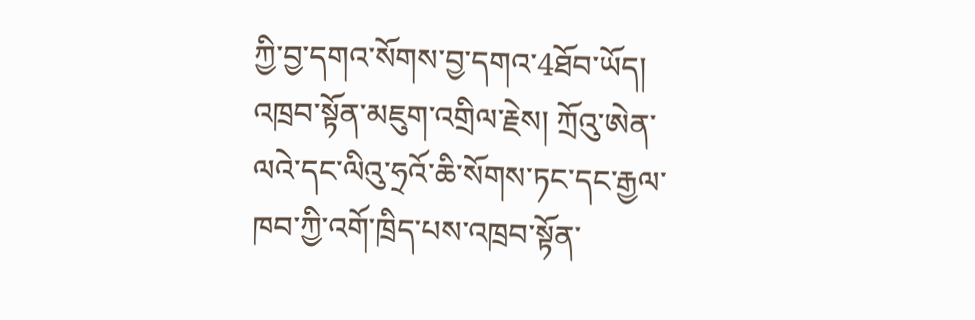ཀྱི་བྱ་དགའ་སོགས་བྱ་དགའ་4ཐོབ་ཡོད། འཁྲབ་སྟོན་མཇུག་འགྲིལ་རྗེས། ཀྲོའུ་ཨེན་ལའེ་དང་ལིའུ་ཧྲའོ་ཆི་སོགས་ཏང་དང་རྒྱལ་ཁབ་ཀྱི་འགོ་ཁྲིད་པས་འཁྲབ་སྟོན་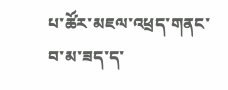པ་ཚོར་མཇལ་འཕྲད་གནང་བ་མ་ཟད་ད་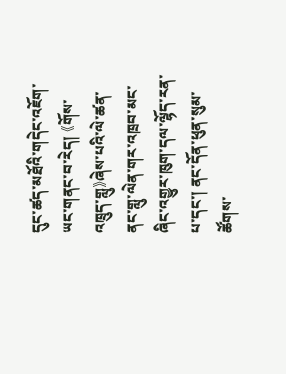དུང་ཚད་མཐོའི་གདེང་འཇོག་ཡང་གནང་བ་རེད། 《གོས་འཁྲུད་གླུ》ཞེས་པའི་ལེ་ཚན་ནང་གླུ་ལེན་གར་འཁྲབ་མང་ཞིང་འགྱུར་ཁུག་དལ་ལྷོད་རན་པ་དང་། ནང་དོན་ཕུན་སུམ་ཚོགས་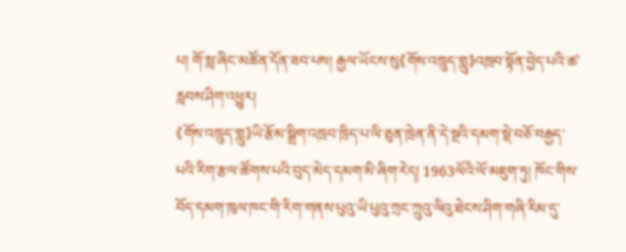པ། གོ་སླ་ཞིང་མཚོན་དོན་ཟབ་པས། རྒྱལ་ཡོངས་སུ《གོས་འཁྲུད་གླུ》འཁྲབ་སྟོན་བྱེད་པའི་ཚ་རླབས་ཤིག་འཕྱུར།
《གོས་འཁྲུད་གླུ》ཡི་རྩོམ་སྒྲིག་འཁྲབ་ཁྲིད་པ་ལི་ཅུན་ཁྲེན་ནི་དེ་སྔའི་དམག་སྡེ་བཅོ་བརྒྱད་པའི་རིག་རྩལ་ཚོགས་པའི་བུད་མེད་དམག་མི་ཞིག་རེད། 1963ལོའི་ལོ་མཇུག་ཏུ། ཁོང་གིས་བོད་དམག་ཁུལ་ཁང་གི་རིག་གནས་པུའུ་ཡི་པུའུ་ཀྲང་ཀྲུའུ་ལིའུ་ཐེངས་ཤིག་གཞི་རིམ་དུ་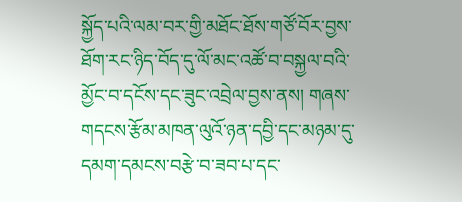སྐྱོད་པའི་ལམ་བར་གྱི་མཐོང་ཐོས་གཙོ་བོར་བྱས་ཐོག་རང་ཉིད་བོད་དུ་ལོ་མང་འཚོ་བ་བསྐྱལ་བའི་མྱོང་བ་དངོས་དང་ཟུང་འབྲེལ་བྱས་ནས། གཞས་གདངས་རྩོམ་མཁན་ལུའོ་ཉན་དབྱི་དང་མཉམ་དུ་དམག་དམངས་བརྩེ་བ་ཟབ་པ་དང་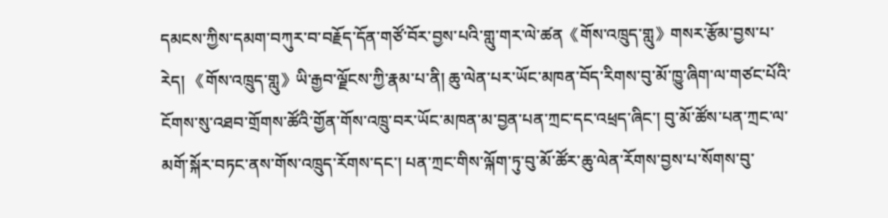དམངས་ཀྱིས་དམག་བཀུར་བ་བརྗོད་དོན་གཙོ་བོར་བྱས་པའི་གླུ་གར་ལེ་ཚན《གོས་འཁྲུད་གླུ》གསར་རྩོམ་བྱས་པ་རེད། 《གོས་འཁྲུད་གླུ》ཡི་རྒྱབ་ལྗོངས་ཀྱི་རྣམ་པ་ནི། ཆུ་ལེན་པར་ཡོང་མཁན་བོད་རིགས་བུ་མོ་ཁྱུ་ཞིག་ལ་གཙང་པོའི་ངོགས་སུ་འཐབ་གྲོགས་ཚོའི་གྱོན་གོས་འཁྲུ་བར་ཡོང་མཁན་མ་བྱན་པན་ཀྲང་དང་འཕྲད་ཞིང་། བུ་མོ་ཚོས་པན་ཀྲང་ལ་མགོ་སྐོར་བཏང་ནས་གོས་འཁྲུད་རོགས་དང་། པན་ཀྲང་གིས་ལྐོག་ཏུ་བུ་མོ་ཚོར་ཆུ་ལེན་རོགས་བྱས་པ་སོགས་བུ་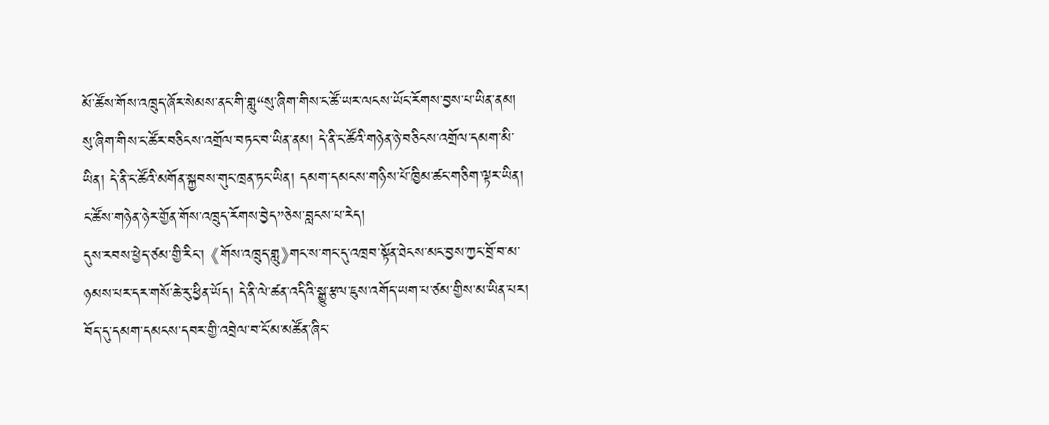མོ་ཚོས་གོས་འཁྲུད་ཞོར་སེམས་ནང་གི་གླུ“སུ་ཞིག་གིས་ང་ཚོ་ཡར་ལངས་ཡོང་རོགས་བྱས་པ་ཡིན་ནམ། སུ་ཞིག་གིས་ང་ཚོར་བཅིངས་འགྲོལ་བཏང་བ་ཡིན་ནམ། དེ་ནི་ང་ཚོའི་གཉེན་ཉེ་བཅིངས་འགྲོལ་དམག་མི་ཡིན། དེ་ནི་ང་ཚོའི་མགོན་སྐྱབས་གུང་ཁྲན་ཏང་ཡིན། དམག་དམངས་གཉིས་པོ་ཁྱིམ་ཚང་གཅིག་ལྟར་ཡིན། ང་ཚོས་གཉེན་ཉེར་གྱོན་གོས་འཁྲུད་རོགས་བྱེད”ཅེས་བླངས་པ་རེད།
དུས་རབས་ཕྱེད་ཙམ་གྱི་རིང་། 《གོས་འཁྲུད་གླུ》གང་ས་གང་དུ་འཁྲབ་སྟོན་ཐེངས་མང་བྱས་ཀྱང་བྲོ་བ་མ་ཉམས་པར་དར་གསོ་ཆེ་རུ་ཕྱིན་ཡོད། དེ་ནི་ལེ་ཚན་འདིའི་སྒྱུ་རྩལ་ཇུས་འགོད་ཡག་པ་ཙམ་གྱིས་མ་ཡིན་པར། བོད་དུ་དམག་དམངས་དབར་གྱི་འབྲེལ་བ་ངོ་མ་མཚོན་ཞིང་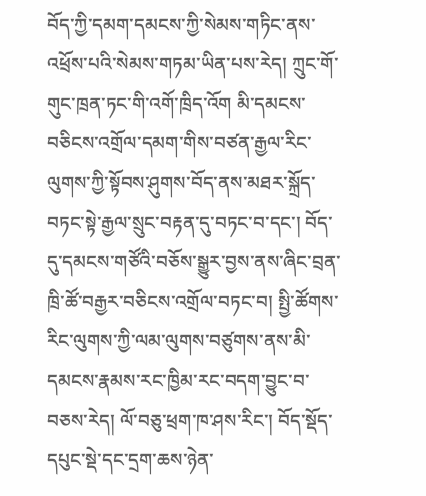བོད་ཀྱི་དམག་དམངས་ཀྱི་སེམས་གཏིང་ནས་འཕྲོས་པའི་སེམས་གཏམ་ཡིན་པས་རེད། ཀྲུང་གོ་གུང་ཁྲན་ཏང་གི་འགོ་ཁྲིད་འོག མི་དམངས་བཅིངས་འགྲོལ་དམག་གིས་བཙན་རྒྱལ་རིང་ལུགས་ཀྱི་སྟོབས་ཤུགས་བོད་ནས་མཐར་སྐྲོད་བཏང་སྟེ་རྒྱལ་སྲུང་བརྟན་དུ་བཏང་བ་དང་། བོད་དུ་དམངས་གཙོའི་བཅོས་སྒྱུར་བྱས་ནས་ཞིང་བྲན་ཁྲི་ཚོ་བརྒྱར་བཅིངས་འགྲོལ་བཏང་བ། སྤྱི་ཚོགས་རིང་ལུགས་ཀྱི་ལམ་ལུགས་བཙུགས་ནས་མི་དམངས་རྣམས་རང་ཁྱིམ་རང་བདག་བྱུང་བ་བཅས་རེད། ལོ་བཅུ་ཕྲག་ཁ་ཤས་རིང་། བོད་སྡོད་དཔུང་སྡེ་དང་དྲག་ཆས་ཉེན་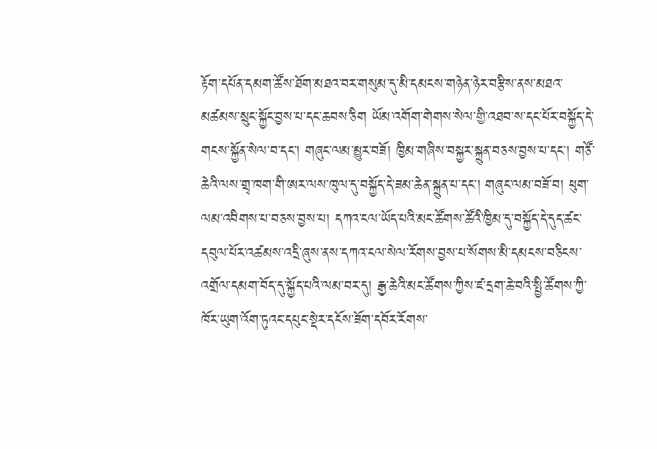རྟོག་དཔོན་དམག་ཚོས་ཐོག་མཐའ་བར་གསུམ་དུ་མི་དམངས་གཉེན་ཉེར་བརྩིས་ནས་མཐའ་མཚམས་སྲུང་སྐྱོང་བྱས་པ་དང་ཆབས་ཅིག ཡོམ་འགོག་གེགས་སེལ་གྱི་འཐབ་ས་དང་པོར་བསྐྱོད་དེ་གངས་སྐྱོན་སེལ་བ་དང་། གཞུང་ལམ་མྱུར་བཟོ། ཁྱིམ་གཞིས་བསྐྱར་སྐྲུན་བཅས་བྱས་པ་དང་། གཙོ་ཆེའི་ལས་གྲྭ་ཁག་གི་ཨར་ལས་ཁུལ་དུ་བསྐྱོད་དེ་ཟམ་ཆེན་སྐྲུན་པ་དང་། གཞུང་ལམ་བཟོ་བ། ཕུག་ལམ་འབིགས་པ་བཅས་བྱས་པ། དཀའ་ངལ་ཡོད་པའི་མང་ཚོགས་ཚོའི་ཁྱིམ་དུ་བསྐྱོད་དེ་དུད་ཚང་དབུལ་པོར་འཚམས་འདྲི་ཞུས་ནས་དཀའ་ངལ་སེལ་རོགས་བྱས་པ་སོགས་མི་དམངས་བཅིངས་འགྲོལ་དམག་བོད་དུ་སྐྱོད་པའི་ལམ་བར་དུ། རྒྱ་ཆེའི་མང་ཚོགས་ཀྱིས་ཛ་དྲག་ཆེ་བའི་སྤྱི་ཚོགས་ཀྱི་ཁོར་ཡུག་འོག་ཏུའང་དཔུང་སྡེར་དངོས་ཟོག་དབོར་རོགས་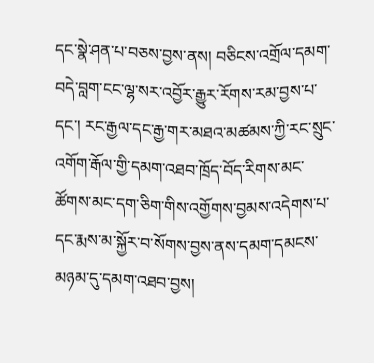དང་སྣེ་ཤན་པ་བཅས་བྱས་ནས། བཅིངས་འགྲོལ་དམག་བདེ་བླག་ངང་ལྷ་སར་འབྱོར་རྒྱུར་རོགས་རམ་བྱས་པ་དང་། རང་རྒྱལ་དང་རྒྱ་གར་མཐའ་མཚམས་ཀྱི་རང་སྲུང་འགོག་རྒོལ་གྱི་དམག་འཐབ་ཁྲོད་བོད་རིགས་མང་ཚོགས་མང་དག་ཅིག་གིས་འགྱོགས་བྱམས་འདེགས་པ་དང་རྨས་མ་སྐྱོར་བ་སོགས་བྱས་ནས་དམག་དམངས་མཉམ་དུ་དམག་འཐབ་བྱས།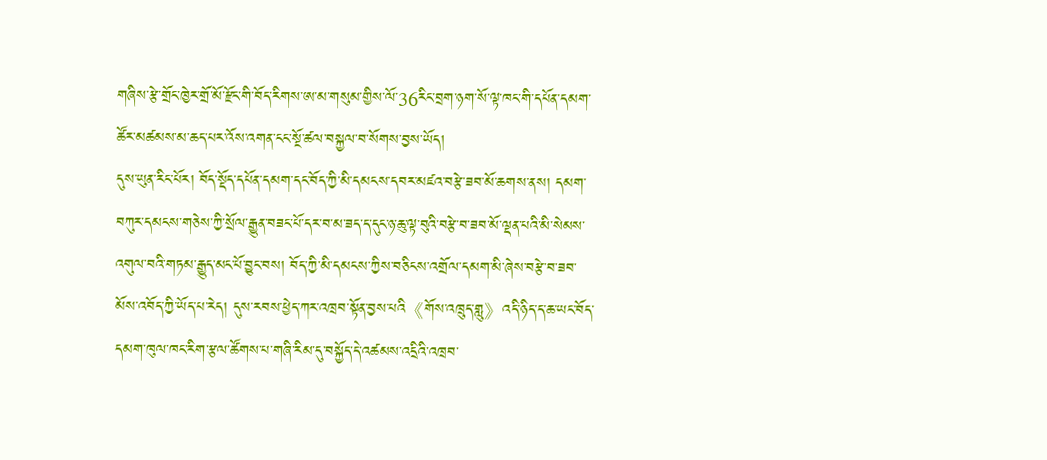གཞིས་རྩེ་གྲོང་ཁྱེར་གྲོ་མོ་རྫོང་གི་བོད་རིགས་ཨ་མ་གསུམ་གྱིས་ལོ་36རིང་བྲག་ཉག་སོ་ལྟ་ཁང་གི་དཔོན་དམག་ཚོར་མཚམས་མ་ཆད་པར་འོས་འགན་ངང་སྔོ་ཚལ་བསྐྱལ་བ་སོགས་བྱས་ཡོད།
དུས་ཡུན་རིང་པོར། བོད་སྡོད་དཔོན་དམག་དང་བོད་ཀྱི་མི་དམངས་དབར་མཛའ་བརྩེ་ཟབ་མོ་ཆགས་ནས། དམག་བཀུར་དམངས་གཅེས་ཀྱི་སྲོལ་རྒྱུན་བཟང་པོ་དར་བ་མ་ཟད་ད་དུང་ཉ་ཆུ་ལྟ་བུའི་བརྩེ་བ་ཟབ་མོ་ལྡན་པའི་མི་སེམས་འགུལ་བའི་གཏམ་རྒྱུད་མང་པོ་བྱུང་བས། བོད་ཀྱི་མི་དམངས་ཀྱིས་བཅིངས་འགྲོལ་དམག་མི་ཞེས་བརྩེ་བ་ཟབ་མོས་འབོད་ཀྱི་ཡོད་པ་རེད། དུས་རབས་ཕྱེད་ཀར་འཁྲབ་སྟོན་བྱས་པའི《གོས་འཁྲུད་གླུ》འདི་ཉིད་ད་ཆ་ཡང་བོད་དམག་ཁུལ་ཁང་རིག་རྩལ་ཚོགས་པ་གཞི་རིམ་དུ་བསྐྱོད་དེ་འཚམས་འདྲིའི་འཁྲབ་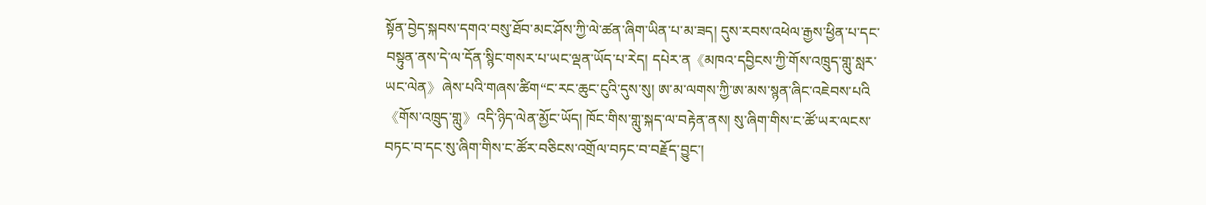སྟོན་བྱེད་སྐབས་དགའ་བསུ་ཐོབ་མང་ཤོས་ཀྱི་ལེ་ཚན་ཞིག་ཡིན་པ་མ་ཟད། དུས་རབས་འཕེལ་རྒྱས་ཕྱིན་པ་དང་བསྟུན་ནས་དེ་ལ་དོན་སྙིང་གསར་པ་ཡང་ལྡན་ཡོད་པ་རེད། དཔེར་ན《མཁའ་དབྱིངས་ཀྱི་གོས་འཁྲུད་གླུ་སླར་ཡང་ལེན》ཞེས་པའི་གཞས་ཚིག“ང་རང་ཆུང་ངུའི་དུས་སུ། ཨ་མ་ལགས་ཀྱི་ཨ་མས་སྙན་ཞིང་འཇེབས་པའི《གོས་འཁྲུད་གླུ》འདི་ཉིད་ལེན་མྱོང་ཡོད། ཁོང་གིས་གླུ་སྐད་ལ་བརྟེན་ནས། སུ་ཞིག་གིས་ང་ཚོ་ཡར་ལངས་བཏང་བ་དང་སུ་ཞིག་གིས་ང་ཚོར་བཅིངས་འགྲོལ་བཏང་བ་བརྗོད་བྱུང་།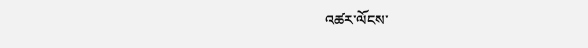འཚར་ལོངས་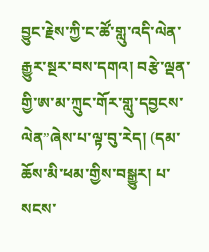བྱུང་རྗེས་ཀྱི་ང་ཚོ་གླུ་འདི་ལེན་རྒྱུར་སྔར་བས་དགའ། བརྩེ་ལྡན་གྱི་ཨ་མ་ཀྲུང་གོར་གླུ་དབྱངས་ལེན”ཞེས་པ་ལྟ་བུ་རེད། (དམ་ཆོས་མི་ཕམ་གྱིས་བསྒྱུར། པ་སངས་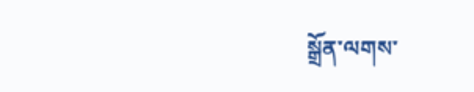སྒྲོན་ལགས་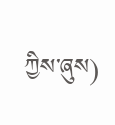ཀྱིས་ཞུས)